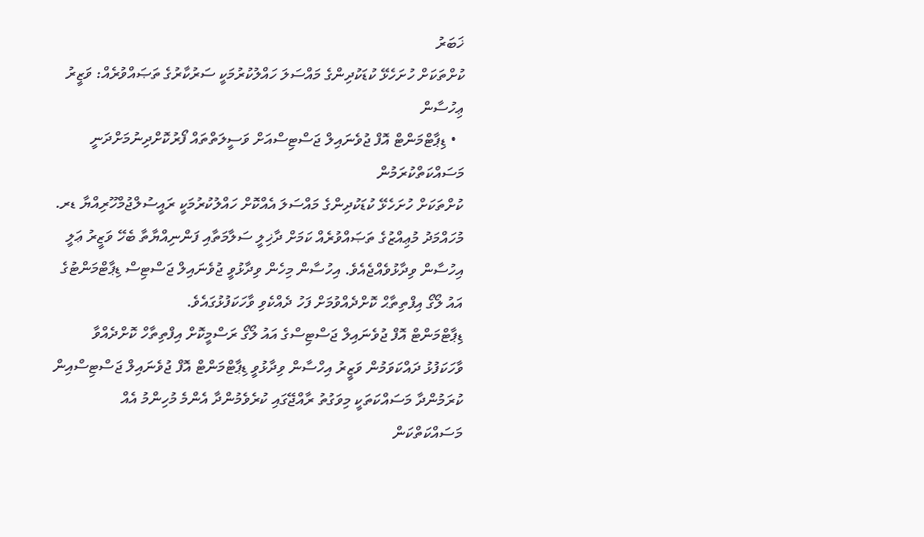ޚަބަރު
ކުށްތަކަށް ހުށަހެޅޭ ކުޑަކުދިންގެ މައްސަލަ ހައްލުކުރުމަކީ ސަރުކާރުގެ ތަޞައްވުރެއް: ވަޒީރު ޢިހުސާން
  • ޑިޕާޓްމަންޓް އޮފް ޖުވެނައިލް ޖަސްޓިސްއަށް ވަސީލަތްތައް ފޯރުކޮށްދިނުމަށްދަނީ މަސައްކަތްކުރަމުން
ކުށްތަކަށް ހުށަހެޅޭ ކުޑަކުދިންގެ މައްސަލަ އެއްކޮށް ހައްލުކުރުމަކީ ރައީސުލްޖުމްހޫރިއްޔާ ޑރ. މުހައްމަދު މުޢިއްޒުގެ ތަޞައްވުރެއް ކަމަށް ދާޚިލީ ސަލާމަތާއި ފަންނިއްޔާތާ ބެހޭ ވަޒީރު ޢަލީ އިހުސާން ވިދާޅުވެއްޖެއެވެ. އިހުސާން މިހެން ވިދާޅުވީ ޖުވެނައިލް ޖަސްޓިސް ޑިޕާޓްމަންޓުގެ އައު ލޯގޯ އިފްތިތާޙް ކޮށްދެއްވުމަށް ފަހު ދެއްކެވި ވާހަކަފުޅުގައެވެ.
ޑިޕާޓްމަންޓް އޮފް ޖުވެނައިލް ޖަސްޓިސްގެ އައު ލޯގޯ ރަސްމީކޮށް އިފްތިތާހް ކޮށްދެއްވާ ވާހަކަފުޅު ދައްކަވަމުން ވަޒީރު އިހްސާން ވިދާޅުވީ ޑިޕާޓްމަންޓް އޮފް ޖުވެނައިލް ޖަސްޓިސްއިން ކުރަމުންދާ މަސައްކަތަކީ މިވަގުތު ރާއްޖޭގައި ކުރެވެމުންދާ އެންމެ މުހިންމު އެއް މަސައްކަތްކަން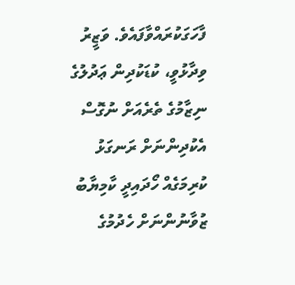ފާހަގަކުރައްވާފައެވެ. ވަޒީރު ވިދާޅުވީ، ކުޑަކުދިން ޢަދުލުގެ ނިޒާމުގެ ތެރެއަށް ނުގޮސް އެކުދިންނަށް ރަނގަޅު ކުރިމަގެއް ހޯދައިދީ ކާމިޔާބު ޒުވާނުންނަށް ހެދުމުގެ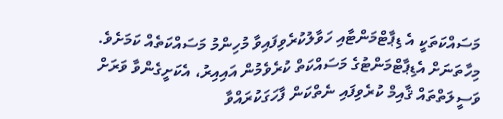މަސައްކަތަކީ އެ ޑިޕާޓްމަންޓާއި ހަވާލުކުރެވިފައިވާ މުހިންމު މަސައްކަތެއް ކަމަށެވެ.
މިހާތަނަށް އެޑިޕާޓްމަންޓުގެ މަސައްކަތް ކުރެވެމުން އައިއިރު، އެކަށީގެންވާ ވަރަށް ވަސީލަތްތައް ޤާއިމް ކުރެވިފައި ނެތްކަން ފާހަގަކުރައްވާ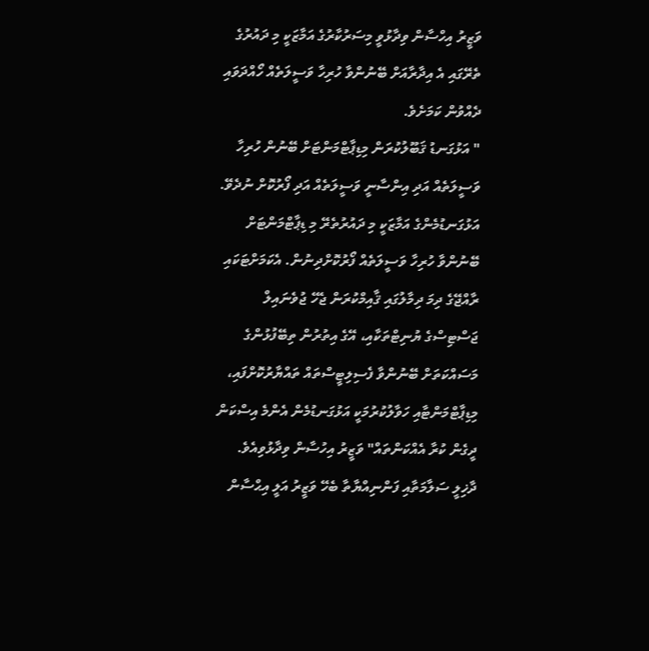ވަޒީރު އިހްސާން ވިދާޅުވީ މިސަރުކާރުގެ އަމާޒަކީ މި ދައުރުގެ ތެރޭގައި އެ އިދާރާއަށް ބޭނުންވާ ހުރިހާ ވަސީލަތެއް ހޯއްދަވައި ދެއްވުން ކަމަށެވެ.
" އަޅުގަނޑު ޤަބޫލުކުރަން މިޑިޕާޓްމަންޓަށް ބޭނުން ހުރިހާ ވަސީލަތެއް އަދި އިންސާނީ ވަސީލަތެއް އަދި ފޯރުކޮށް ނުދެވޭ. އަޅުގަނޑުމެންގެ އަމާޒަކީ މި ދައުރުތެރޭ މި ޑިޕާޓްމަންޓަށް ބޭނުންވާ ހުރިހާ ވަސީލަތެއް ފޯރުކޮށްދިނުން. އެކަމަށްޓަކައި ރާއްޖޭގެ ދިމަ ދިމާލުގައި ޤާއިމްކުރަން ޖެހޭ ޖުވެނައިލް ޖަސްޓިސްގެ ޔުނިޓްތަކާއި، އޭގެ އިތުރުން ތިބޭފުޅުންގެ މަސައްކަތަށް ބޭނުންވާ ފެސިލިޓީސްތައް ތައްޔާރުކޮށްފައި، މިޑިޕާޓްމަންޓާއި ހަވާލުކުރުމަކީ އަޅުގަނޑުމެން އެންމެ އިސްކަން ދީގެން ކުރާ އެއްކަންތައް" ވަޒީރު އިހުސާން ވިދާޅުވިއެވެ.
ދާޚިލީ ސަލާމަތާއި ފަންނިއްޔާތާ ބެހޭ ވަޒީރު އަލީ އިޙްސާން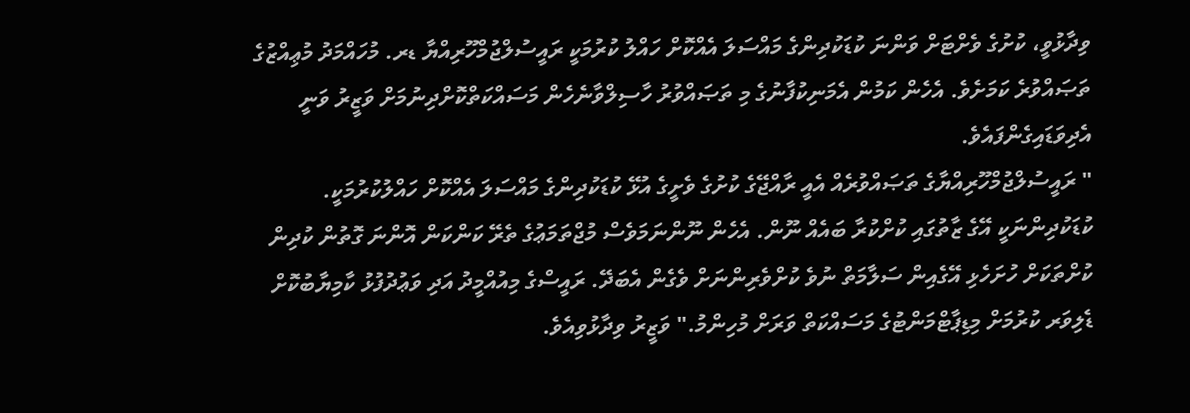ވިދާޅުވީ، ކުށުގެ ވެށްޓަށް ވަންނަ ކުޑަކުދިންގެ މައްސަލަ އެއްކޮށް ހައްލު ކުރުމަކީ ރައީސުލްޖުމްހޫރިއްޔާ ޑރ. މުހައްމަދު މުޢިއްޒުގެ ތަޞައްވުރެ ކަމަށެވެ. އެހެން ކަމުން އެމަނިކުފާނުގެ މި ތަޞައްވުރު ހާސިލްވާނެހެން މަސައްކަތްކޮށްދިނުމަށް ވަޒީރު ވަނީ އެދިވަޑައިގެންފައެވެ.
" ރައީސުލްޖުމްހޫރިއްޔާގެ ތަޞައްވުރެއް އެއީ ރާއްޖޭގެ ކުށުގެ ވެށީގެ އުޅޭ ކުޑަކުދިންގެ މައްސަލަ އެއްކޮށް ހައްލުކުރުމަކީ. ކުޑަކުދިންނަކީ އޭގެ ޒާތުގައި ކުށްކުރާ ބައެއް ނޫން. އެހެން ނޫންނަމަވެސް މުޖްތަމަޢުގެ ތެރޭ ކަންކަން އޮންނަ ގޮތުން ކުދިން ކުށްތަކަށް ހުށަހެޅި އޭގެއިން ސަލާމަތް ނުވެ ކުށްވެރިންނަށް ވެގެން އެބަދޭ. ރައީސްގެ މިއުއްމީދު އަދި ވަޢުދުފުޅު ކާމިޔާބުކޮށް ޑެލިވަރ ކުރުމަށް މިޑިޕާޓްމަންޓުގެ މަސައްކަތް ވަރަށް މުހިންމު." ވަޒީރު ވިދާޅުވިއެވެ.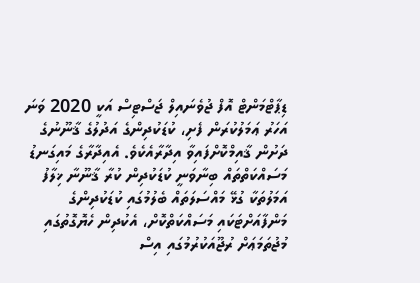ޑިޕާޓްމަންޓް އޮފް ޖުވެނައިލް ޖަސްޓިސް އަކީ 2020 ވަނަ އަހަރު ޢަމަލުކުރަން ފެށި، ކުޑަކުދިންގެ އަދުލުގެ ޤާނޫނުގެ ދަށުން ޤާއިމްކޮށްފައިވާ އިދާރާއެކެވެ. އެއިދާރާގެ މައިގަނޑު މަސައްކަތްތައް ބިނާވަނީ ކުޑަކުދިން ކުރާ ޤާނޫނާ ޚިލާފު އަމަލުތަކާ ގުޅޭ މައްސަލަތައް ބެލުމުގައި ކުޑަކުދިންގެ މަންފާއަށްޓަކައި މަސައްކަތްކޮށް، އެކުދިން ހެޔޮގޮތުގައި މުޖުތަމަޢަށް ރުޖޫއަކުރުމުގައި އިސް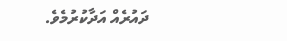ދައުރެއް އަދާކުރުމެވެ.